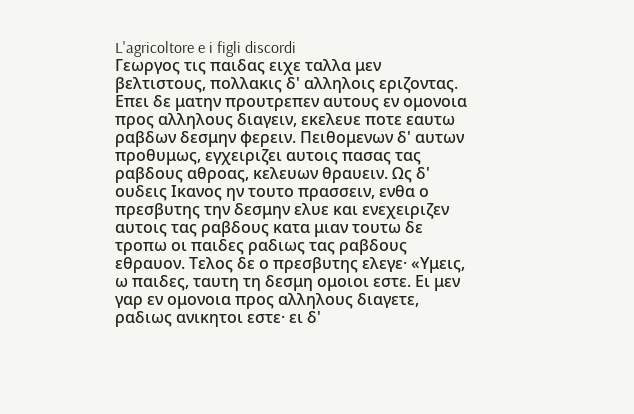L'agricoltore e i figli discordi
Γεωργος τις παιδας ειχε ταλλα μεν βελτιστους, πολλακις δ' αλληλοις εριζοντας. Επει δε ματην προυτρεπεν αυτους εν ομονοια προς αλληλους διαγειν, εκελευε ποτε εαυτω ραβδων δεσμην φερειν. Πειθομενων δ' αυτων προθυμως, εγχειριζει αυτοις πασας τας ραβδους αθροας, κελευων θραυειν. Ως δ' ουδεις Ικανος ην τουτο πρασσειν, ενθα ο πρεσβυτης την δεσμην ελυε και ενεχειριζεν αυτοις τας ραβδους κατα μιαν τουτω δε τροπω οι παιδες ραδιως τας ραβδους εθραυον. Τελος δε ο πρεσβυτης ελεγε· «Υμεις, ω παιδες, ταυτη τη δεσμη ομοιοι εστε. Ει μεν γαρ εν ομονοια προς αλληλους διαγετε, ραδιως ανικητοι εστε· ει δ'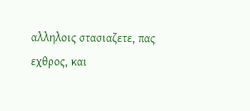αλληλοις στασιαζετε, πας εχθρος, και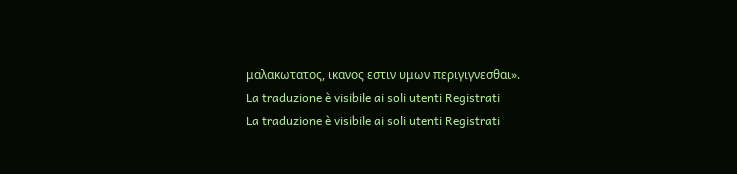μαλακωτατος, ικανος εστιν υμων περιγιγνεσθαι».
La traduzione è visibile ai soli utenti Registrati
La traduzione è visibile ai soli utenti Registrati